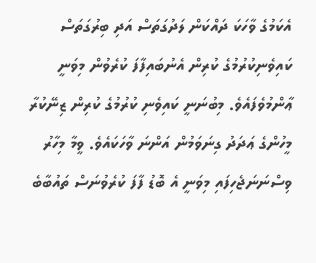އެކަމުގެ ވާހަކަ ދައްކަން ލަދުގަތަސް އަދި ބިރުގަތަސް ކައިވެނިކުރުމުގެ ކުރިން އެނުބައިފާފަ ކުރެވުން މިވަނީ ޢާންމުވެފައެވެ. މިބުނަނީ ކައިވެނި ކުރުމުގެ ކުރިން ޒިނޭކުރާ މީހުންގެ ޢަދަދު ގިނަވަމުން އަންނަ ވާހަކައެވެ. ވީމާ މިހާރު ވިސްނަނަޖެހިފައި މިވަނީ އެ ބޮޑު ފާފަ ކުރެވުނަސް ތައުބާބެ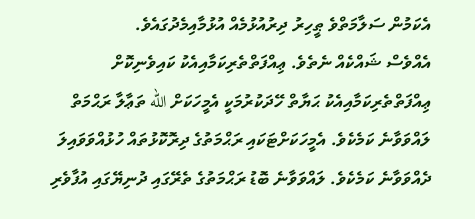އެކަމުން ސަލާމަތްވެ ޠީހިރު ދިރުއުޅުމެއް އުޅުމާއިމެދުގައެވެ.
އެއްވެސް ޝައްކެއް ނެތެވެ. ޢިއްފަތްތެރިކަމާއިއެކު ކައިވެނިކޮށް ޢިއްފަތްތެރިކަމާއިއެކު ޙަޔާތް ހޭދަކުރުމަކީ އެމީހަކަށް الله ތަޢާލާ ރަޙްމަތް ލައްވަވާނެ ކަމެކެވެ. އެމީހަކަށްޓަކައި ރަޙްމަތުގެ ދިރޮކޮޅުތައް ހުޅުއްވަވައިލަ ދެއްވަވާނެ ކަމެކެވެ. ލައްވަވާނެ ބޮޑު ރަޙްމަތުގެ ތެރޭގައި ދުނިޔޭގައި އުފާވެރި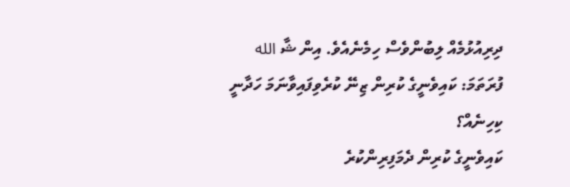ދިރިއުޅުމެއް ލިބުންވެސް ހިމެނެއެވެ. އިން ޝާ الله
ފުރަތަމަ: ކައިވެނީގެ ކުރިން ޒިނޭ ކުރެވިފައިވާނަމަ ހަދާނީ ކިހިނެއް؟
ކައިވެނީގެ ކުރިން ދެމަފިރިންކުރެ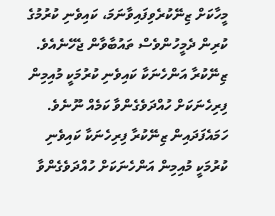މީހާކަށް ޒިނޭކުރެވިފައިވާނަމަ، ކައިވެނި ކުރުމުގެ ކުރިން ދެމީހުންވެސް ތައުބާވާން ޖެހޭނެއެވެ. ޒިނޭކުރާ އަންހެނަކާ ކައިވެނި ކުރުމަކީ މުއިމިން ފިރިހެނަކަށް ހުއްދަވެގެންވާ ކަމެއް ނޫނެވެ. ހަމައެފަދައިން ޒިނޭކުރާ ފިރިހެނަކާ ކައިވެނި ކުރުމަކީ މުއިމިން އަންހެނަކަށް ހުއްދަވެގެންވާ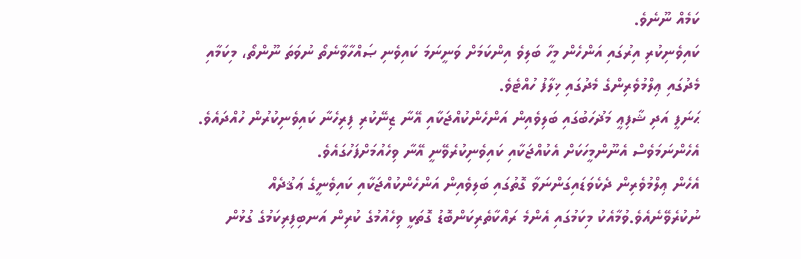ކަމެއް ނޫނެވެ.
ކައިވެނިކުރި އިރުގައި އަންހެން މީހާ ބަލިވެ އިންކަމަށް ވަނީނަމަ ކައިވެނި ޞައްހާވާނެތޯ ނުވަތަ ނޫންތޯ، މިކަމާއި މެދުގައި ޢިލްމުވެރިންގެ މެދުގައި ޚިލާފު ހުއްޓެވެ.
ޙަނަފީ އަދި ޝާފިޢީ މަޛުހަބުގައި ބަލިވެއިން އަންހެންކުއްޖަކާއި އޭނާ ޒިނޭކުރި ފިރިހެނާ ކައިވެނިކުރުން ހުއްދައެވެ. އެހެންނަމަވެސް އެނޫންމީހަކަށް އެކުއްޖަކާއި ކައިވެނިކުރެވޭނީ އޭނާ ވިހެއުމަށްފަހުގައެވެ.
އެހެން ޢިލްމުވެރިން ދެކެވަޑައިގަންނަވާ ގޮތުގައި ބަލިވެއިން އަންހެންކުއްޖަކާއި ކައިވެނީގެ ޢަޤުދެއް ނުކުރެވޭނެއެވެ.ވުމާއެކު މިކަމުގައި އެންމެ ރައްކާތެރިކަންބޮޑު ގޮތަކީ ވިހެއުމުގެ ކުރިން އަނބިފިރިކަމުގެ ގުޅުން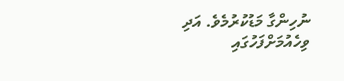ނުހިންގާ މަޑުކުރުމެވެ. އަދި ވިހެއުމަށްފަހުގައި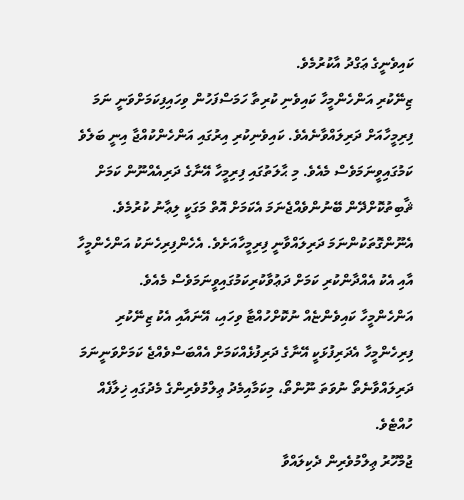ކައިވެނީގެ ޢަގްދު އާކުރުމެވެ.
ޒިނޭކުރި އަންހެންމީހާ ކައިވެނި ކުރިތާ ހަމަސްފަހުން ވިހައިފިކަމަށްވަނީ ނަމަ ފިރިމީހާއަށް ދަރިލައްވާނެއެވެ. ކައިވެނިކުރި އިރުގައި އަންހެންކުއްޖާ އިނީ ބަލެވެ ކަމުގައިވީނަމަވެސް މެއެވެ. މި ޙާލަތުގައި ފިރިމީހާ އޭނާގެ ދަރިއެއްނޫން ކަމަށް ޘާބިތުކޮށްދޭން ބޭނުންވެއްޖެނަމަ އެކަމަށް އޮތް މަގަކީ ލިޢާނު ކުރުމެވެ. އެނޫންގޮތަކުންނަމަ ދަރިލައްވާނީ ފިރިމީހާއަށެވެ. އެހެންފިރިހެނަކު އަންހެންމީހާ އާއި އެކު އެއްދާންކުރި ކަމަށް ދަޢުވާކުރިކަމުގައިވީނަމަވެސް މެއެވެ.
އަންހެންމީހާ ކައިވެންޏެއް ނުކޮށްހުއްޓާ ވިހައި، އޭނައާއި އެކު ޒިނޭކުރި ފިރިހެންމީހާ އެދަރިފުޅަކީ އޭނާގެ ދަރިފުޅެއްކަމަށް އެއްބަސްވެއްޖެ ކަމަށްވަނީނަމަ ދަރިލައްވާނެތޯ ނުވަތަ ނޫންތޯ، މިކަމާއިމެދު ޢިލްމުވެރިންގެ މެދުގައި ޚިލާފެއް ހުއްޓެވެ.
ޖުމްހޫރު ޢިލްމުވެރިން ދެކިލައްވާ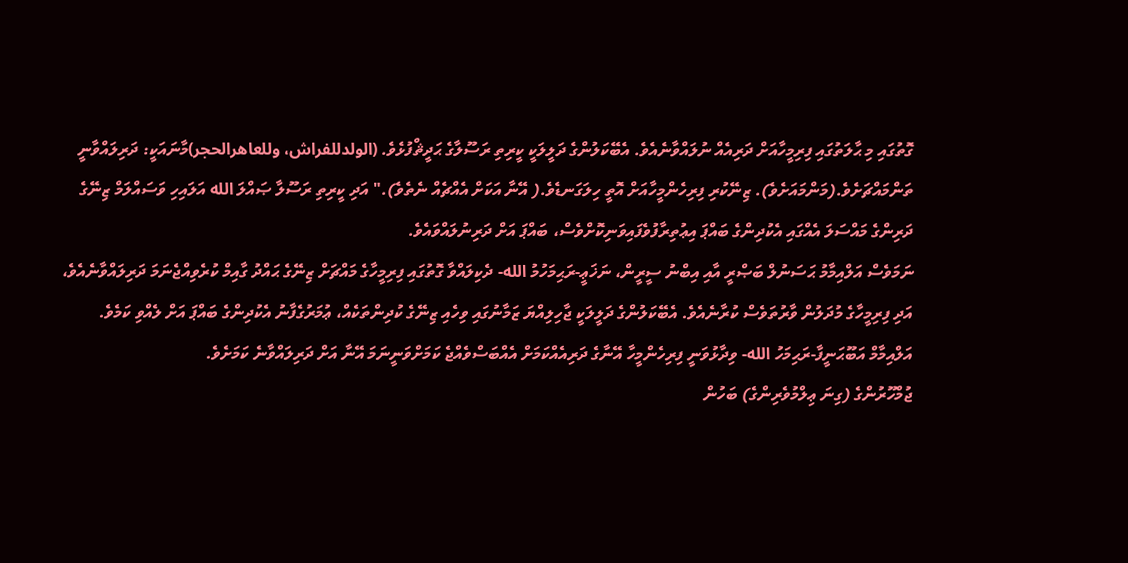ގޮތުގައި މި ޙާލަތުގައި ފިރިމީހާއަށް ދަރިއެއް ނުލައްވާނެއެވެ. އެބޭކަލުންގެ ދަލީލަކީ ކީރިތި ރަސޫލާގެ ޙަދީޘްފުޅެވެ. (الولدللفراش، وللعاهرالحجر)މާނައަކީ: ދަރިލައްވާނީ ތަންމައްޗަށެވެ.(މަންމައަށެވެ). ޒިނޭކުރި ފިރިހެންމީހާއަށް އޮތީ ހިލަގަނޑެވެ.( އޭނާ އަކަށް އެއްޗެއް ނެތެވެ)." އަދި ކީރިތި ރަސޫލާ ޞައްލަ الله އަލައިހި ވަސައްލަމް ޒިނޭގެ ދަރިންގެ މައްސަލަ އެއްގައި އެކުދިންގެ ބައްޕަ އިޢުތިރާފުވެފައިވަނިކޮށްވެސް، ބައްޕަ އަށް ދަރިނުލައްވައެވެ.
ނަމަވެސް އަލްއިމާމު ޙަސަނުލް ބަޞްރީ އާއި އިބްނު ސީރީން، ނަޚަޢީ-ރަޙިމަހުމު الله- ދެކިލައްވާ ގޮތުގައި ފިރިމީހާގެ މައްޗަށް ޒިނޭގެ ޙައްދު ގާއިމް ކުރެވިއްޖެނަމަ ދަރިލައްވާނެއެވެ، އަދި ފިރިމީހާގެ މުދަލުން ވާރުތަވެސް ކުރާނެއެވެ. އެބޭކަލުންގެ ދަލީލަކީ ޖާހިލިއްޔަ ޒަމާނުގައި ވިހެއި ޒިނޭގެ ކުދިންތަކެއް، ޢުމަރުގެފާނު އެކުދިންގެ ބައްޕަ އަށް ލެއްވި ކަމެވެ.
އަލްއިމާމް އަބޫޙަނީފާ-ރަޙިމަހު الله- ވިދާޅުވަނީ ފިރިހެންމީހާ އޭނާގެ ދަރިއެއްކަމަށް އެއްބަސްވެއްޖެ ކަމަށްވަނީނަމަ އޭނާ އަށް ދަރިލައްވާނެ ކަމަށެވެ.
ޖުމްހޫރުންގެ (ގިނަ ޢިލްމުވެރިންގެ) ބަހުން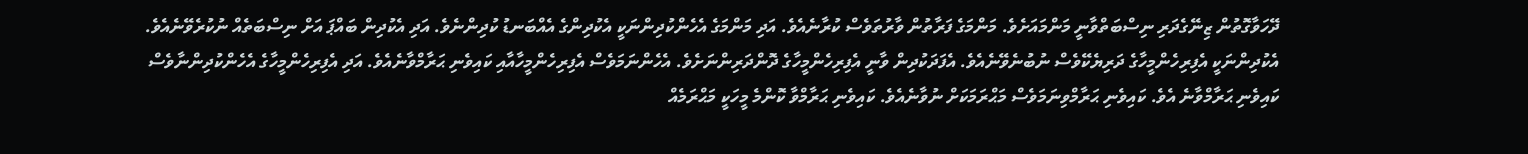ދޭހަވާގޮތުން ޒިނޭގެދަރި ނިސްބަތްވާނީ މަންމައަށެވެ. މަންމަގެ ފަރާތުން ވާރުތަވެސް ކުރާނެއެވެ. އަދި މަންމަގެ އެހެންކުދިންނަކީ އެކުދިންގެ އެއްބަނޑު ކުދިންނެވެ. އަދި އެކުދިން ބައްޕަ އަށް ނިސްބަތެއް ނުކުރެވޭނެއެވެ. އެކުދިންނަކީ އެފިރިހެންމީހާގެ ދަރިޔެކޭވެސް ނުބުނެވޭނެއެވެ. އެފަދަކުދިން ވާނީ އެފިރިހެންމީހާގެ ދޮންދަރިންނަށެވެ. އެހެންނަމަވެސް އެފިރިހެންމީހާއާއި ކައިވެނި ޙަރާމްވާނެއެވެ. އަދި އެފިރިހެންމީހާގެ އެހެންކުދިންނާވެސް ކައިވެނި ޙަރާމްވާނެ އެވެ. ކައިވެނި ޙަރާމްވިނަމަވެސް މަޙްރަމަކަށް ނުވާނެއެވެ. ކައިވެނި ޙަރާމްވާ ކޮންމެ މީހަކީ މަޙްރަމެއް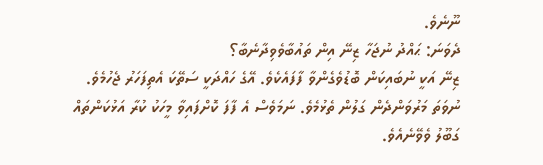ނޫނެވެ.
ދެވަނަ: ޙައްދު ނުޖަހާ ޒިނޭ އިން ތައުބާވެވިދާނެބާ؟
ޒިނޭ އަކީ ނުބައިކަން ބޮޑުވެގެންވާ ފާފައެކެވެ. އޭގެ ހައްދަކީ ސަތޭކަ އެތިފަހަރު ޖެހުމެވެ. ނުވަތަ މަރުވަންދެން ގަލުން ތެޅުމެވެ. ނަމަވެސް އެ ފާފަ ކޮށްފައިވާ މީހަކު ކުރާ އަޅުކަންތައް ގަބޫލު ވެވޭނެއެވެ.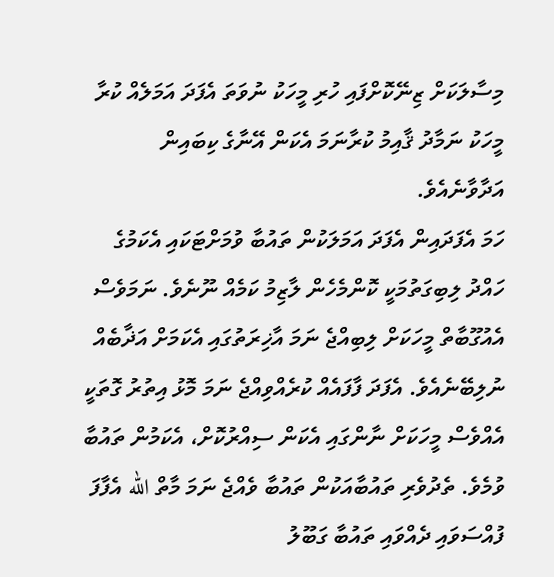މިސާލަކަށް ޒިނޭކޮށްފައި ހުރި މީހަކު ނުވަތަ އެފަދަ އަމަލެއް ކުރާ މީހަކު ނަމާދު ޤާއިމު ކުރާނަމަ އެކަން އޭނާގެ ކިބައިން އަދާވާނެއެވެ.
ހަމަ އެފަދައިން އެފަދަ އަމަލަކުން ތައުބާ ވުމަށްޓަކައި އެކަމުގެ ހައްދު ލިބިގަތުމަކީ ކޮންމެހެން ލާޒިމު ކަމެއް ނޫނެވެ. ނަމަވެސް އެއުގޫބާތް މީހަކަށް ލިބިއްޖެ ނަމަ އާޚިރަތުގައި އެކަމަށް އަޛާބެއް ނުލިބޭނެއެވެ. އެފަދަ ފާފައެއް ކުރެއްވިއްޖެ ނަމަ މޮޅު އިތުރު ގޮތަކީ އެއްވެސް މީހަކަށް ނާންގައި އެކަން ސިއްރުކޮށް، އެކަމުން ތައުބާ ވުމެވެ. ތެދުވެރި ތައުބާއަކުން ތައުބާ ވެއްޖެ ނަމަ މާތް الله އެފާފަ ފުއްސަވައި ދެއްވައި ތައުބާ ގަބޫލު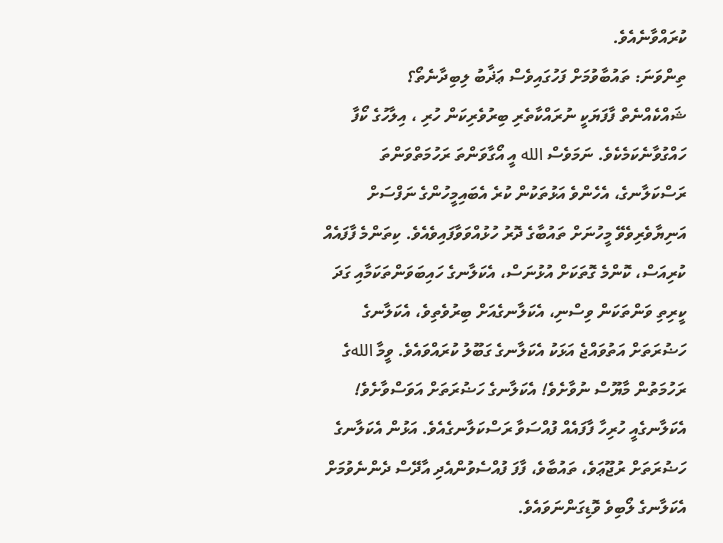ކުރައްވާނެއެވެ.
ތިންވަނަ: ތައުބާވުމަށް ފަހުގައިވެސް ޢަޛާބު ލިބިދާނެތޯ؟
ޝައްކެއްނެތް ފާފަޔަކީ ނުރައްކާތެރި ބިރުވެރިކަން ހުރި ، އިލާހުގެ ކޯފާ ހައްގުވާނެކަމެކެވެ. ނަމަވެސް الله އީ އޯގާވަންތަ ރަހުމަތްވަންތަ ރަސްކަލާނގެ، އެހެންވެ އަޅުތަކުން ކުރެ އެބައިމީހުންގެ ނަފްސަށް އަނިޔާވެރިވެވޭ މީހުނަށް ތައުބާގެ ދޮރު ހުޅުއްވަވާފައިވެއެވެ. ކިތަންމެ ފާފައެއް ކުރިއަސް، ކޮންމެ ގޮތަކަށް އުޅުނަސް، އެކަލާނގެ ހައިބަވަންތަކަމާއި ގަދަ ކީރިތި ވަންތަކަން ވިސްނި، އެކަލާނގެއަށް ބިރުވެތިވެ، އެކަލާނގެ ހަޟުރަތަށް އަތުވައްޖެ އަޅަކު އެކަލާނގެ ގަބޫލު ކުރައްވައެވެ. ވީމާ اللهގެ ރަހުމަތުން މާޔޫސް ނުވާށެވެ! އެކަލާނގެ ހަޟުރަތަށް އަވަސްވާށެވެ! އެކަލާނގެއީ ހުރިހާ ފާފައެއް ފުއްސަވާ ރަސްކަލާނގެއެވެ. އަޅުން އެކަލާނގެ ހަޟުރަތަށް ރުޖޫޢަވެ، ތައުބާވެ، ފާފަ ފުއްސެވުންއެދި އާދޭސް ދެންނެވުމަށް އެކަލާނގެ ލޯބިވެ ވޮޑިގަންނަވައެވެ.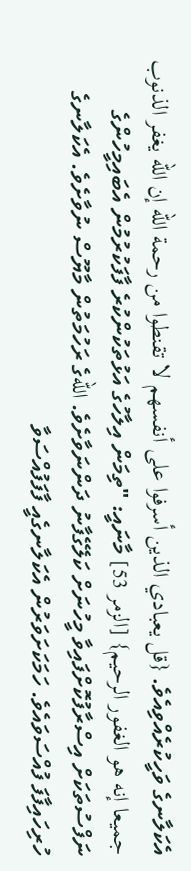އެކަލާނގެ ވަހީކުރެއްވިއެވެ. {قل يعبادي الذين أسرفوا على أنفسهم لا تقنطوا من رحمة الله إن الله يغفر الذنوب جميعا إنه هو الغفور الرحيم} [الزمر 53] މާނައީ: "ތިމަން އިލާހުގެ އަޅުތަކުންކުރެ ފާފަކުރުމުން އެބައިމީހުންގެ ނަފްސުތަކަށް އިސްރާފުކޮށްފައިވާ މީހުނަށް ކަލޭގެފާނު ދަންނަވާށެވެ. اللهގެ ރަހުމަތުން މާޔޫސް ނުވާށެވެ. އެކަލާނގެ ހުރިހައިފާފަ ފުއްސަވައެވެ. ހަމަކަށަވަރުން އެކަލާނގެއީ ފާފަފުއްސަވާ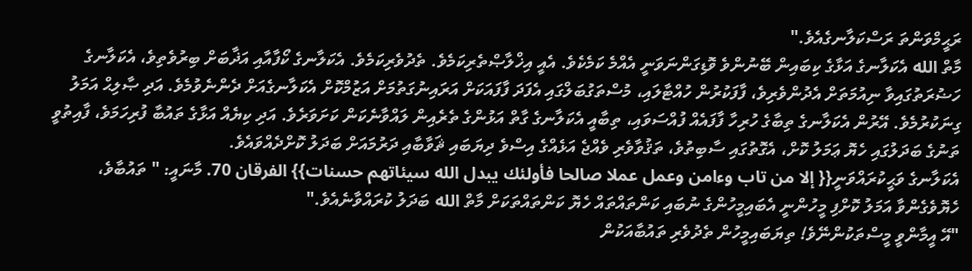ރަޙީމްވަންތަ ރަސްކަލާނގެއެވެ."
މާތް الله އެކަލާނގެ އަޅާގެ ކިބައިން ބޭނުންވެ ވޮޑިގަންނަވަނީ އެއްމެ ކަމެކެވެ. އެއީ އިޚްލާޞްތެރިކަމެވެ. ތެދުވެރިކަމެވެ. އެކަލާނގެ ކޯފާއާއި އަޛާބަށް ބިރުވެތިވެ، އެކަލާނގެ ހަޟުރަތުގައިވާ ނިއުމަތަށް އެދުންވެރިވެ، ފާފަކުރުން ހުއްޓާލައި، މުސްތަގުބަލްގައި އެފަދަ ފާފައަކަށް އަރައިނުގަތުމަށް އަޒުމްކޮށް އެކަލާނގެއަށް ދެންނެވުމެވެ. އަދި ޞާލިޙް އަމަލު ގިނަކުރުމެވެ. އޭރުން އެކަލާނގެ ތިބާގެ ހުރިހާ ފާފައެއް ފުއްސަވައި، ތިބާއީ އެކަލާނގެ ގާތް އަޅުންގެ ތެރެއިން ލައްވާނެކަން ކަށަވަރެވެ. އަދި ކިޔެއް އަޅާގެ ތައުބާ ފުރިހަމަވެ، ފާއިތުވީ ތަނުގެ ބަދަލުގައި ހެޔޮ ޢަމަލު ކޮށް، އެގޮތުގައި ސާބިތުވެ، ތަޤުވާވެރި ވެއްޖެ އަޅެއްގެ އިސްވެ ދިޔަބައި ޘަވާބާއި ދަރުމައަށް ބަދަލު ކޮށްދެއްވައެވެ.
އެކަލާނގެ ވަޙީކުރައްވަނީ{{ إلا من تاب وءامن وعمل عملا صالحا فأولئك يبدل الله سيئاتهم حسنات}} الفرقان 70. މާނައީ: " ތައުބާވެ، ހެޔޮވެގެންވާ އަމަލު ކޮށްފި މީހުންނީ އެބައިމީހުންގެ ނުބައި ކަންތައްތައް ހެޔޮ ކަންތައްތަކަށް މާތް الله ބަދަލު ކުރައްވާނެއެވެ."
"އޭ އީމާންވީ މީސްތަކުންނޭވެ! ތިޔަބައިމީހުން ތެދުވެރި ތައުބާއަކުން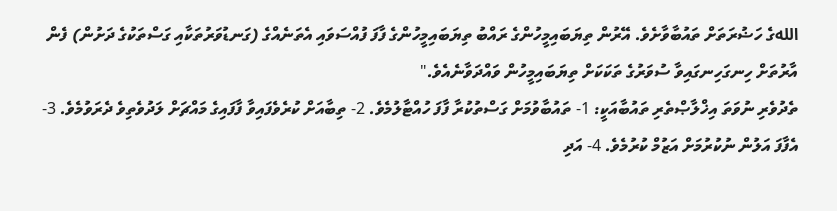اللهގެ ހަޟުރަތަށް ތައުބާވާށެވެ. އޭރުން ތިޔަބައިމީހުންގެ ރައްބު ތިޔަބައިމީހުންގެ ފާފަ ފުއްސަވައި އެތަނެއްގެ (ގަނޑުވަރުތަކާއި ގަސްތަކުގެ ދަށުން) ފެން އާރުތަށް ހިނގަހިނގައިވާ ސުވަރުގެ ތަކަކަށް ތިޔަބައިމީހުން ވައްދަވާނެއެވެ."
ތެދުވެރި ނުވަތަ އިޚްލާޞްތެރި ތައުބާއަކީ: 1- ތައުބާވުމަށް ގަސްތުކުރާ ފާފަ ހުއްޓާލުމެވެ. 2- ތިބާއަށް ކުރެވެފައިވާ ފާފައިގެ މައްޗަށް ލަދުވެތިވެ ދެރަވުމެވެ. 3- އެފާފަ އަލުން ނުކުރުމަށް އަޒުމް ކުރުމެވެ. 4- އަދި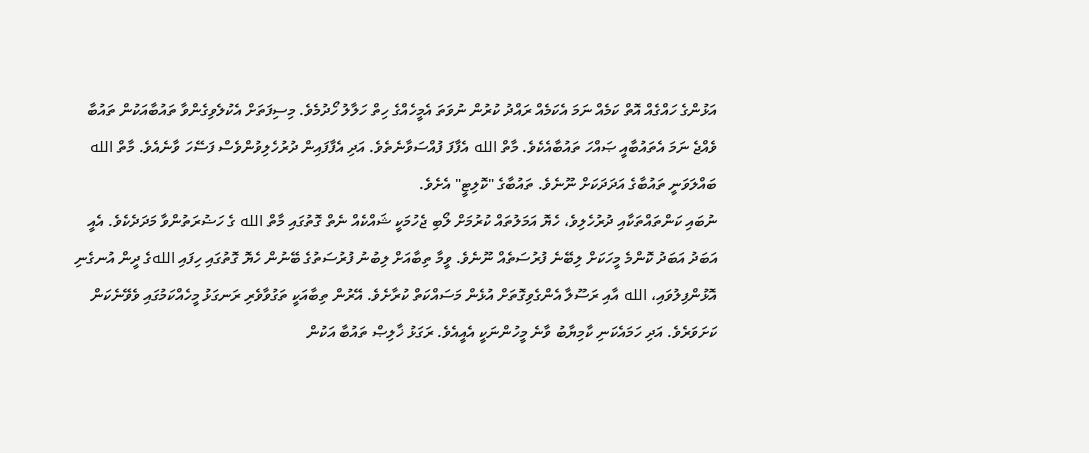އަޅުންގެ ހައްގެއް އޮތް ކަމެއް ނަމަ އެކަމެއް ރައްދު ކުރުން ނުވަތަ އެމީހެއްގެ ހިތް ހަލާލު ހޯދުމެވެ. މިސިފަތަށް އެކުލެވިގެންވާ ތައުބާއަކުން ތައުބާ ވެއްޖެ ނަމަ އެތައުބާއީ ޞައްހަ ތައުބާއެކެވެ. މާތް الله އެފާފަ ފުއްސަވާނެތެވެ. އަދި އެފާފައިން ދުރުހެލިވުންވެސް ފަސޭހަ ވާނެއެވެ. މާތް الله ބައްލަވަނީ ތައުބާގެ އަދަދަކަށް ނޫނެވެ. ތައުބާގެ "ކޮލިޓީ" އެށެވެ.
ނުބައި ކަންތައްތަކާއި ދުރުހެލިވެ، ހެޔޮ އަމަލުތައް ކުރުމަށް ލޯބި ޖެހުމަކީ ޝައްކެއް ނެތް ގޮތުގައި މާތް الله ގެ ހަޟުރަތުންވާ މަދަދެކެވެ. އެއީ އަބަދު އަބަދު ކޮންމެ މީހަކަށް ލިބޭނެ ފުރުސަތެއް ނޫނެވެ. ވީމާ ތިބާއަށް ލިބުނު ފުރުސަތުގެ ބޭނުން ހެޔޮ ގޮތުގައި ހިފައި اللهގެ ދީން އުނގެނި އޮޅުންފިލުވައި، الله އާއި ރަސޫލާ އެންގެވިގޮތަށް އުޅެން މަސައްކަތް ކުރާށެވެ. އޭރުން ތިބާއަކީ ތަގުވާވެރި ރަނގަޅު މީހެއްކަމުގައި ވެވޭނެކަން ކަށަވަރެވެ. އަދި ހަމައެކަނި ކާމިޔާބު ވާނެ މީހުންނަކީ އެއީއެވެ. ރަގަޅު ޚާލިޞް ތައުބާ އަކުން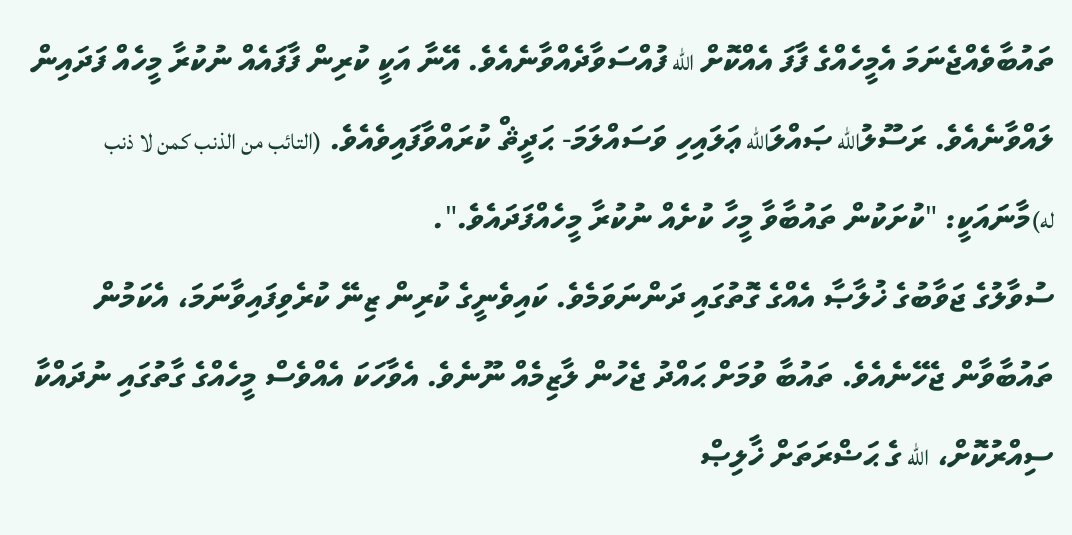ތައުބާވެއްޖެނަމަ އެމީހެއްގެ ފާފަ އެއްކޮށް الله ފުއްސަވާދެއްވާނެއެވެ. އޭނާ އަކީ ކުރިން ފާފައެއް ނުކުރާ މީހެއް ފަދައިން ލައްވާނެއެވެ. ރަސޫލުالله ޞައްލަالله ޢަލައިހި ވަސައްލަމަ- ޙަދީޘް ކުރައްވާފައިވެއެވެ. (التائب من الذنب كمن لا ذنب له)މާނައަކީ: "ކުށަކުން ތައުބާވާ މީހާ ކުށެއް ނުކުރާ މީހެއްފަދައެވެ.".
ސުވާލުގެ ޖަވާބުގެ ޚުލާޞާ އެއްގެ ގޮތުގައި ދަންނަވަމެވެ. ކައިވެނީގެ ކުރިން ޒިނޭ ކުރެވިފައިވާނަމަ، އެކަމުން ތައުބާވާން ޖެހޭނެއެވެ. ތައުބާ ވުމަށް ޙައްދު ޖެހުން ލާޒިމެއް ނޫނެވެ. އެވާހަކަ އެއްވެސް މީހެއްގެ ގާތުގައި ނުދައްކާ ސިއްރުކޮށް، الله ގެ ޙަޟްރަތަށް ޚާލިޞް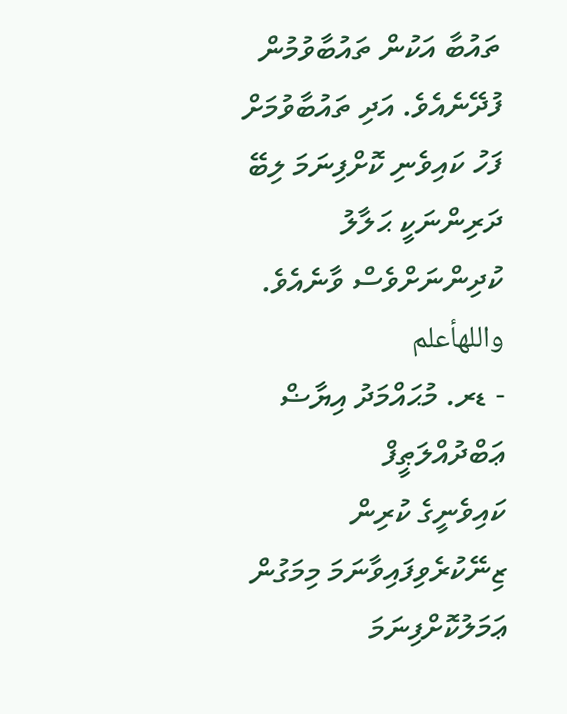ތައުބާ އަކުން ތައުބާވުމުން ފުދޭނެއެވެ. އަދި ތައުބާވުމަށް ފަހު ކައިވެނި ކޮށްފިނަމަ ލިބޭ ދަރިންނަކީ ޙަލާލު ކުދިންނަށްވެސް ވާނެއެވެ. واللهأعلم
- ޑރ. މުޙައްމަދު އިޔާޟް ޢަބްދުއްލަޠީފް
ކައިވެނީގެ ކުރިން ޒިނޭކުރެވިފައިވާނަމަ މިމަގުން ޢަމަލުކޮށްފިނަމަ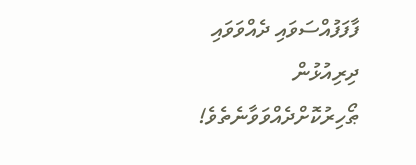ފާފަފުއްސަވައި ދެއްވަވައި ދިރިއުޅުން ޠޯހިރުކޮށްދެއްވަވާނެތެވެ!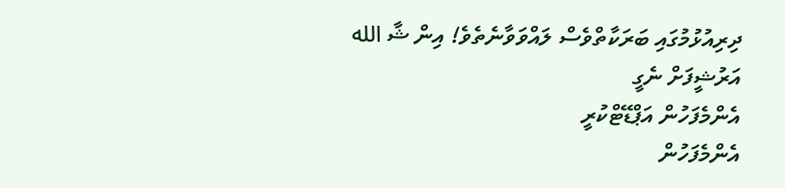ދިރިއުޅުމުގައި ބަރަކާތްވެސް ލައްވަވާނެތެވެ! އިން ޝާ الله
އަރުޝީފަށް ނެގީ
އެންމެފަހުން އަޕްޑޭޓްކުރީ
އެންމެފަހުން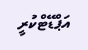އަޕްޑޭޓްކުރީ